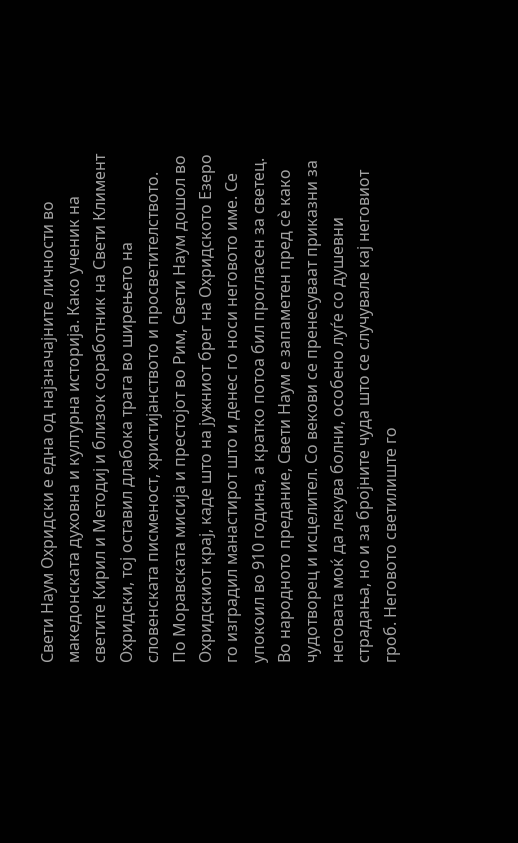Свети Наум Охридски е една од најзначајните личности во македонската духовна и културна историја. Како ученик на светите Кирил и Методиј и близок соработник на Свети Климент Охридски, тој оставил длабока трага во ширењето на словенската писменост, христијанството и просветителството.
По Моравската мисија и престојот во Рим, Свети Наум дошол во Охридскиот крај, каде што на јужниот брег на Охридското Езеро го изградил манастирот што и денес го носи неговото име. Се упокоил во 910 година, а кратко потоа бил прогласен за светец.
Во народното предание, Свети Наум е запаметен пред сè како чудотворец и исцелител. Со векови се пренесуваат приказни за неговата моќ да лекува болни, особено луѓе со душевни страдања, но и за бројните чуда што се случувале кај неговиот гроб. Неговото светилиште го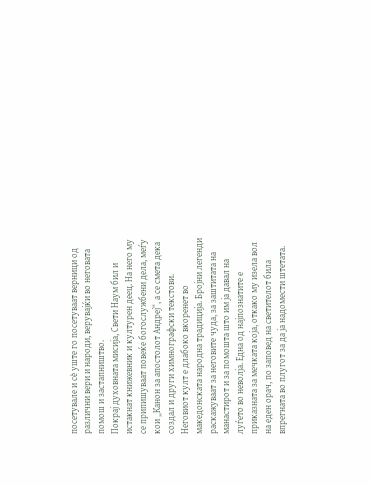посетувале и сè уште го посетуваат верници од различни вери и народи, верувајќи во неговата помош и застапништво.
Покрај духовната мисија, Свети Наум бил и истакнат книжевник и културен деец. На него му се припишуваат повеќе богослужбени дела, меѓу кои „Канон за апостолот Андреј“, а се смета дека создал и други химнографски текстови.
Неговиот култ е длабоко вкоренет во македонската народна традиција. Бројни легенди раскажуваат за неговите чуда, за заштитата на манастирот и за помошта што им ја давал на луѓето во неволја. Една од најпознатите е приказната за мечката која, откако му изела вол на еден орач, по заповед на светителот била впрегната во плугот за да ја надомести штетата.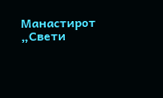Манастирот „Свети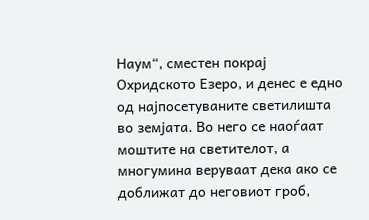Наум“, сместен покрај Охридското Езеро, и денес е едно од најпосетуваните светилишта во земјата. Во него се наоѓаат моштите на светителот, а многумина веруваат дека ако се доближат до неговиот гроб,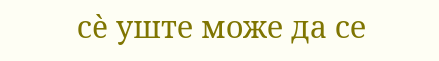сè уште може да се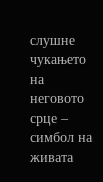слушне чукањето на неговото срце – симбол на живата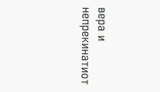вера и непрекинатиот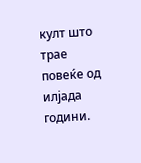култ што трае повеќе од илјада години.